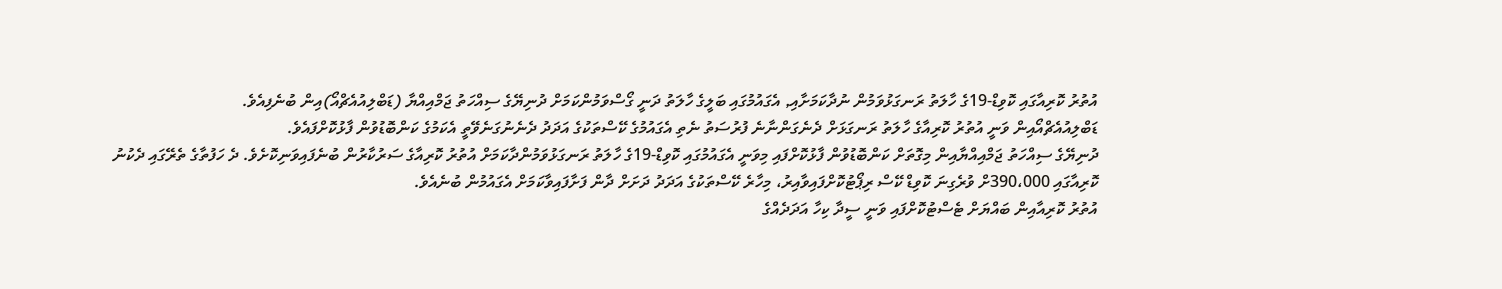އުތުރު ކޮރިއާގައި ކޮވިޑް-19ގެ ހާލަތު ރަނގަޅުވަމުން ނުދާކަމަށާއި, އެގައުމުގައި ބަލީގެ ހާލަތު ދަނީ ގޯސްވަމުންކަމަށް ދުނިޔޭގެ ސިއްހަތު ޖަމްއިއްޔާ (ޑަބްލިއުއެޗްއޯ)އިން ބުނެފިއެވެ.
ޑަބްލިއުއެޗްއޯއިން ވަނީ އުތުރު ކޮރިއާގެ ހާލަތު ރަނގަޅަށް ދެނެގަންނާނެ ފުރުސަތު ނެތި އެގައުމުގެ ކޭސްތަކުގެ އަދަދު ދެނެނުގަނެވޭތީ އެކަމުގެ ކަންބޮޑުވުން ފާޅުކޮށްފައެވެ.
ދުނިޔޭގެ ސިއްހަތު ޖަމްއިއްޔާއިން މިގޮތަށް ކަންބޮޑުވުން ފާޅުކޮށްފައި މިވަނީ އެގައުމުގައި ކޮވިޑް-19ގެ ހާލަތު ރަނގަޅުވަމުންދާކަމަށް އުތުރު ކޮރިއާގެ ސަރުކާރުން ބުނެފައިވަނިކޮށެވެ. ދެ ހަފުތާގެ ތެރޭގައި ދެކުނު ކޮރިއާގައި 390،000ށް ވުރެގިނަ ކޮވިޑް ކޭސް ރިޕޯޓުކޮށްފައިވާއިރު، މިހާރެ ކޭސްތަކުގެ އަދަދު ދަށަށް ދާން ފަށާފައިވާކަމަށް އެގައުމުން ބުނެއެވެ.
އުތުރު ކޮރިއާއިން ބައްޔަށް ޓެސްޓުކޮށްފައި ވަނީ ސީދާ ކިހާ އަދަދެއްގެ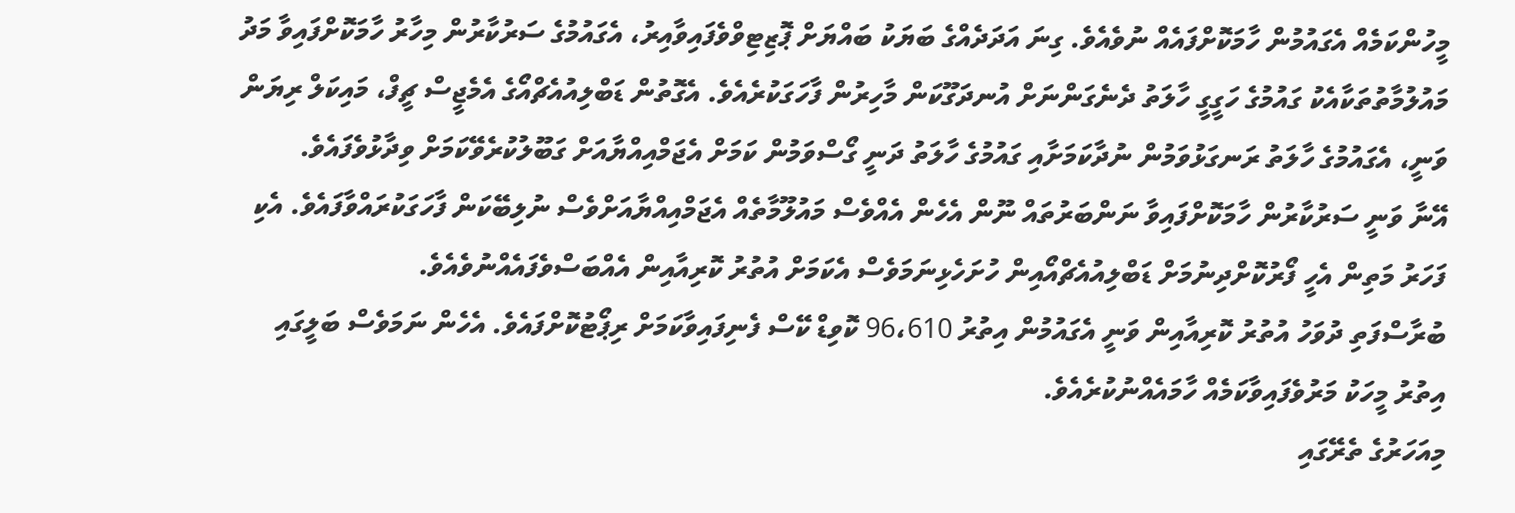މީހުންކަމެއް އެގައުމުން ހާމަކޮށްފައެއް ނުވެއެވެ. ގިނަ އަދަދެއްގެ ބަޔަކު ބައްޔަށް ޕޮޒިޓިވްވެފައިވާއިރު، އެގައުމުގެ ސަރުކާރުން މިހާރު ހާމަކޮށްފައިވާ މަދު މައުލުމާތުތަކާއެކު ގައުމުގެ ހަގީގީ ހާލަތު ދެނެގަންނަށް އުނދަގޫކަން މާހިރުން ފާހަގަކުރެއެވެ. އެގޮތުން ޑަބްލިއުއެޗްއޯގެ އެމެޖީސް ޗީފް، މައިކަލް ރިޔަން ވަނީ، އެގައުމުގެ ހާލަތު ރަނގަޅުވަމުން ނުދާކަމަށާއި ގައުމުގެ ހާލަތު ދަނީ ގޯސްވަމުން ކަމަށް އެޖަމްއިއްޔާއަށް ގަބޫލުކުރެވޭކަމަށް ވިދާޅުވެފައެވެ.
އޭނާ ވަނީ ސަރުކާރުން ހާމަކޮށްފައިވާ ނަންބަރުތައް ނޫން އެހެން އެއްވެސް މައުލޫމާތެއް އެޖަމްއިއްޔާއަށްވެސް ނުލިބޭކަން ފާހަގަކުރައްވާފައެވެ. އެކި ފަހަރު މަތިން އެހީ ފޯރުކޮށްދިނުމަށް ޑަބްލިއުއެޗްއޯއިން ހުށަހެޅިނަމަވެސް އެކަމަށް އުތުރު ކޮރިއާއިން އެއްބަސްވެފައެއްނުވެއެވެ.
ބުރާސްފަތި ދުވަހު އުތުރު ކޮރިއާއިން ވަނީ އެގައުމުން އިތުރު 96،610 ކޮވިޑް ކޭސް ފެނިފައިވާކަމަށް ރިޕޯޓުކޮށްފައެވެ. އެހެން ނަމަވެސް ބަލީގައި އިތުރު މީހަކު މަރުވެފައިވާކަމެއް ހާމައެއްނުކުރެއެވެ.
މިއަހަރުގެ ތެރޭގައި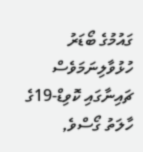ގައުމުގެ ބޯޑަރު ހުޅުވާލިނަމަވެސް ޗައިނާގައި ކޮވިޑް-19ގެ ހާލަތު ގޯސްވެ,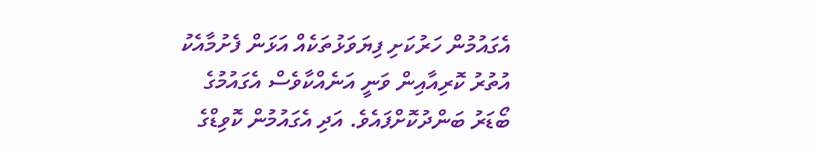އެގައުމުން ހަރުކަށި ފިޔަވަޅުތަކެއް އަޅަން ފެށުމާއެކު އުތުރު ކޮރިއާއިން ވަނީ އަނެއްކާވެސް އެގައުމުގެ ބޯޑަރު ބަންދުކޮށްފައެވެ. އަދި އެގައުމުން ކޮވިޑްގެ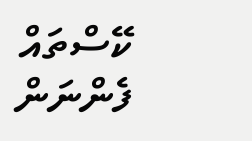ކޭސްތައް ފެންނަން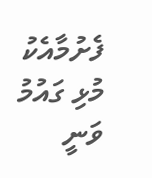ފެށުމާއެކު މުޅި ގައުމު ވަނީ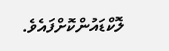ލޮކްޑައުންކޮށްފައެވެ.